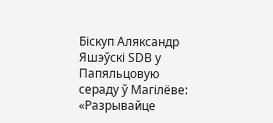Біскуп Аляксандр Яшэўскі SDB у Папяльцовую сераду ў Магілёве: «Разрывайце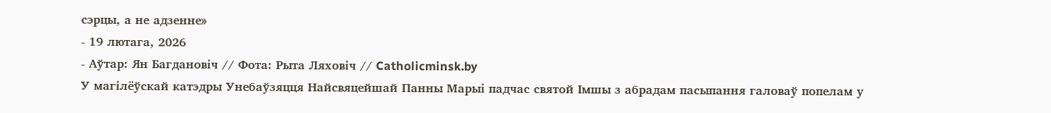сэрцы, а не адзенне»
- 19 лютага, 2026
- Аўтар: Ян Багдановіч // Фота: Рыта Ляховіч // Catholicminsk.by
У магілёўскай катэдры Унебаўзяцця Найсвяцейшай Панны Марыі падчас святой Імшы з абрадам пасыпання галоваў попелам у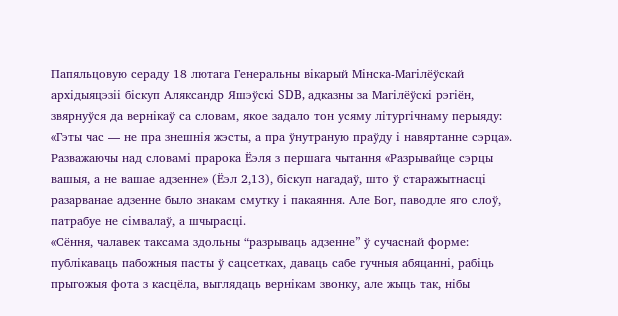Папяльцовую сераду 18 лютага Генеральны вікарый Мінска-Магілёўскай архідыяцэзіі біскуп Аляксандр Яшэўскі SDB, адказны за Магілёўскі рэгіён, звярнуўся да вернікаў са словам, якое задало тон усяму літургічнаму перыяду: «Гэты час — не пра знешнія жэсты, а пра ўнутраную праўду і навяртанне сэрца».
Разважаючы над словамі прарока Ёэля з першага чытання «Разрывайце сэрцы вашыя, а не вашае адзенне» (Ёэл 2,13), біскуп нагадаў, што ў старажытнасці разарванае адзенне было знакам смутку і пакаяння. Але Бог, паводле яго слоў, патрабуе не сімвалаў, а шчырасці.
«Сёння, чалавек таксама здольны “разрываць адзенне” ў сучаснай форме: публікаваць пабожныя пасты ў сацсетках, даваць сабе гучныя абяцанні, рабіць прыгожыя фота з касцёла, выглядаць вернікам звонку, але жыць так, нібы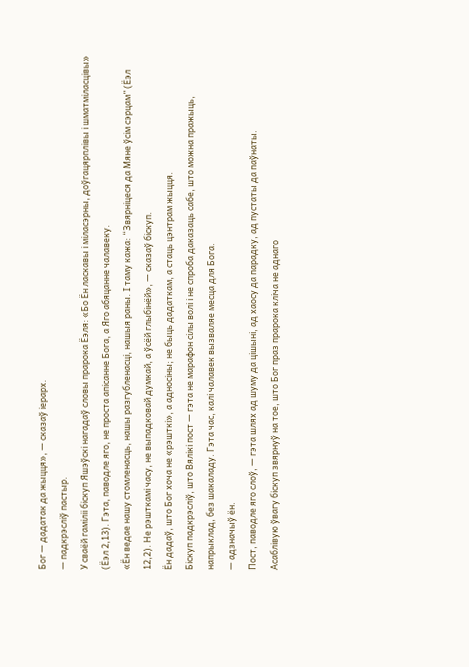Бог — дадатак да жыцця», — сказаў іерарх.
— падкрэсліў пастыр.
У сваёй гаміліі біскуп Яшэўскі нагадаў словы прарока Ёэля: «Бо Ён ласкавы і міласэрны, доўгацярплівы і шматміласцівы» (Ёэл 2,13). Гэта, паводле яго, не проста апісанне Бога, а Яго абяцанне чалавеку.
«Ён ведае нашу стомленасць, нашы разгубленасці, нашыя раны. І таму кажа: “Звярніцеся да Мяне ўсім сэрцам” (Ёэл 12,2). Не рэшткамі часу, не выпадковай думкай, а ўсёй глыбінёй», — сказаў біскуп.
Ён дадаў, што Бог хоча не «рэшткі», а адносіны; не быць дадаткам, а стаць цэнтрам жыцця.
Біскуп падкрэсліў, што Вялікі пост — гэта не марафон сілы волі і не спроба даказаць сабе, што можна пражыць, напрыклад, без шакаладу. Гэта час, калі чалавек вызваляе месца для Бога.
— адзначыў ён.
Пост, паводле яго слоў, — гэта шлях ад шуму да цішыні, ад хаосу да парадку, ад пустаты да паўнаты.
Асаблівую ўвагу біскуп звярнуў на тое, што Бог праз прарока кліча не аднаго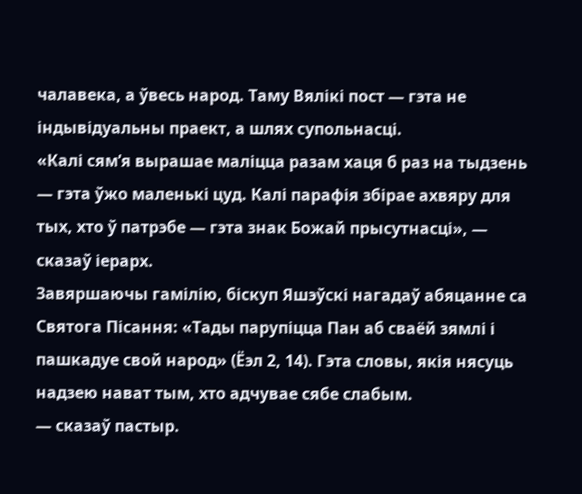чалавека, а ўвесь народ. Таму Вялікі пост — гэта не індывідуальны праект, а шлях супольнасці.
«Калі сям’я вырашае маліцца разам хаця б раз на тыдзень — гэта ўжо маленькі цуд. Калі парафія збірае ахвяру для тых, хто ў патрэбе — гэта знак Божай прысутнасці», — сказаў іерарх.
Завяршаючы гамілію, біскуп Яшэўскі нагадаў абяцанне са Святога Пісання: «Тады парупіцца Пан аб сваёй зямлі і пашкадуе свой народ» (Ёэл 2, 14). Гэта словы, якія нясуць надзею нават тым, хто адчувае сябе слабым.
— сказаў пастыр.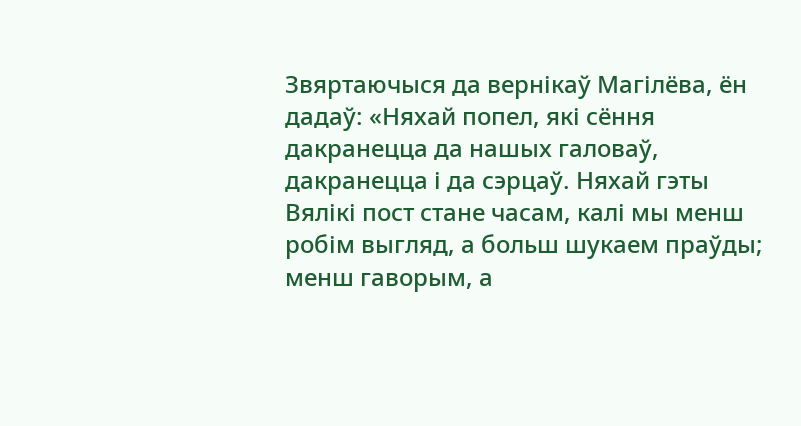Звяртаючыся да вернікаў Магілёва, ён дадаў: «Няхай попел, які сёння дакранецца да нашых галоваў, дакранецца і да сэрцаў. Няхай гэты Вялікі пост стане часам, калі мы менш робім выгляд, а больш шукаем праўды; менш гаворым, а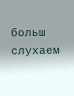больш слухаем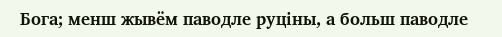Бога; менш жывём паводле руціны, а больш паводле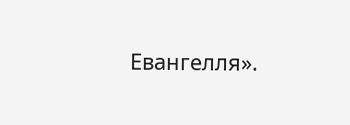Евангелля».